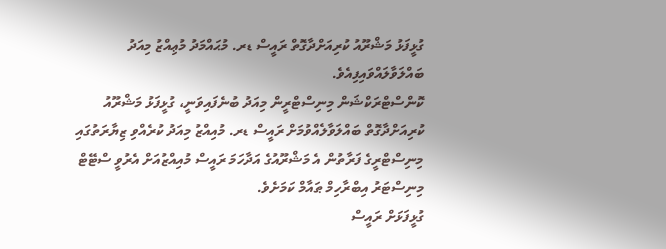ގުޅީފަޅު މަޝްރޫއު ކުރިއަށްދާގޮތް ރައީސް ޑރ. މުޙައްމަދު މުޢިއްޒު މިއަދު ބައްލަވާލައްވައިފިއެވެ.
ކޮންސްޓްރަކްޝަން މިނިސްޓްރީން މިއަދު ބުނެފައިވަނީ، ގުޅީފަޅު މަޝްރޫއު ކުރިއަށްދާގޮތް ބައްލަވާލެއްވުމަށް ރައީސް ޑރ. މުއިއްޒު މިއަދު ކުރެއްވި ޒިޔާރަތުގައި މިނިސްޓްރީގެ ފަރާތުން އެ މަޝްރޫއުގެ އަދާހަމަ ރައީސް މުއިއްޒުއަށް އެރުވީ ސްޓޭޓް މިނިސްޓަރު އިބްރާހިމް ޠައާމް ކަމަށެވެ.
ގުޅީފަޅަށް ރައީސް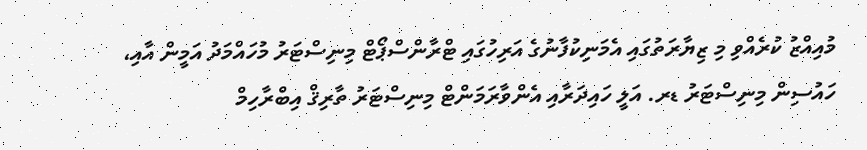މުއިއްޒު ކުރެއްވި މި ޒިޔާރަތުގައި އެމަނިކުފާނުގެ އަރިހުގައި ޓްރާންސްޕޯޓް މިނިސްޓަރު މުހައްމަދު އަމީން އާއި، ހައުސިން މިނިސްޓަރު ޑރ. އަލީ ހައިދަރާއި އެންވާރަމަންޓް މިނިސްޓަރު ތާރިޤް އިބްރާހިމް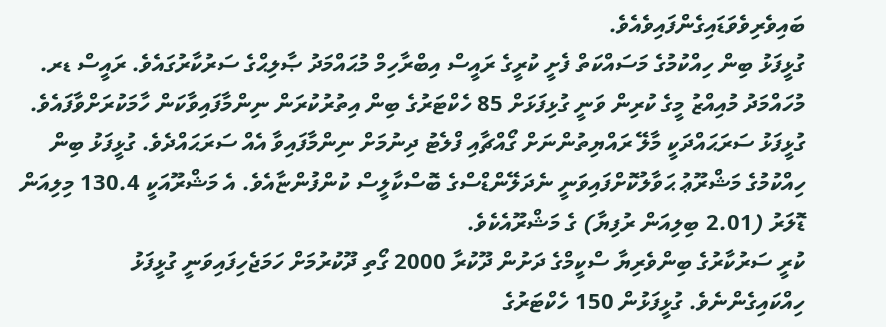ބައިވެރިވެވަޑައިގެންފައިވެއެވެ.
ގުޅީފަޅު ބިން ހިއްކުމުގެ މަސައްކަތް ފެށީ ކުރީގެ ރައީސް އިބްރާހިމް މުޙައްމަދު ޞާލިޙްގެ ސަރުކާރުގައެވެ. ރައީސް ޑރ. މުހައްމަދު މުއިއްޒު މީގެ ކުރިން ވަނީ ގުޅިފަޅަށް 85 ހެކްޓަރުގެ ބިން އިތުރުކުރަން ނިންމާފައިވާކަން ހާމަކުރަށްވާފައެވެ.
ގުޅީފަޅު ސަރަޙައްދަކީ މާލޭ ރައްޔިތުންނަށް ގޯއްޗާއި ފްލެޓު ދިނުމަށް ނިންމާފައިވާ އެއް ސަރަޙައްދެވެ. ގުޅީފަޅު ބިން ހިއްކުމުގެ މަޝްރޫޢު ޙަވާލުކޮށްފައިވަނީ ނެދަލޭންޑްސްގެ ބޮސްކާލީސް ކުންފުންޏާއެވެ. އެ މަޝްރޫއަކީ 130.4 މިލިއަން ޑޮލަރު (2.01 ބިލިއަން ރުފިޔާ) ގެ މަޝްރޫއެކެވެ.
ކުރީ ސަރުކާރުގެ ބިންވެރިޔާ ސްކީމްގެ ދަށުން ދޫކުރާ 2000 ގޯތި ދޫކުރުމަށް ހަމަޖެހިފައިވަނީ ގުޅީފަޅު ހިއްކައިގެންނެވެ. ގުޅީފަޅުން 150 ހެކްޓަރުގެ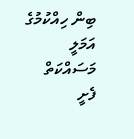ބިން ހިއްކުމުގެ އަމަލީ މަސައްކަތް ފެށީ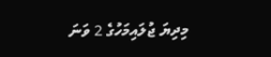މިދިޔަ ޖުލައިމަހުގެ 2 ވަނަ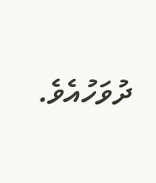ދުވަހުއެވެ.